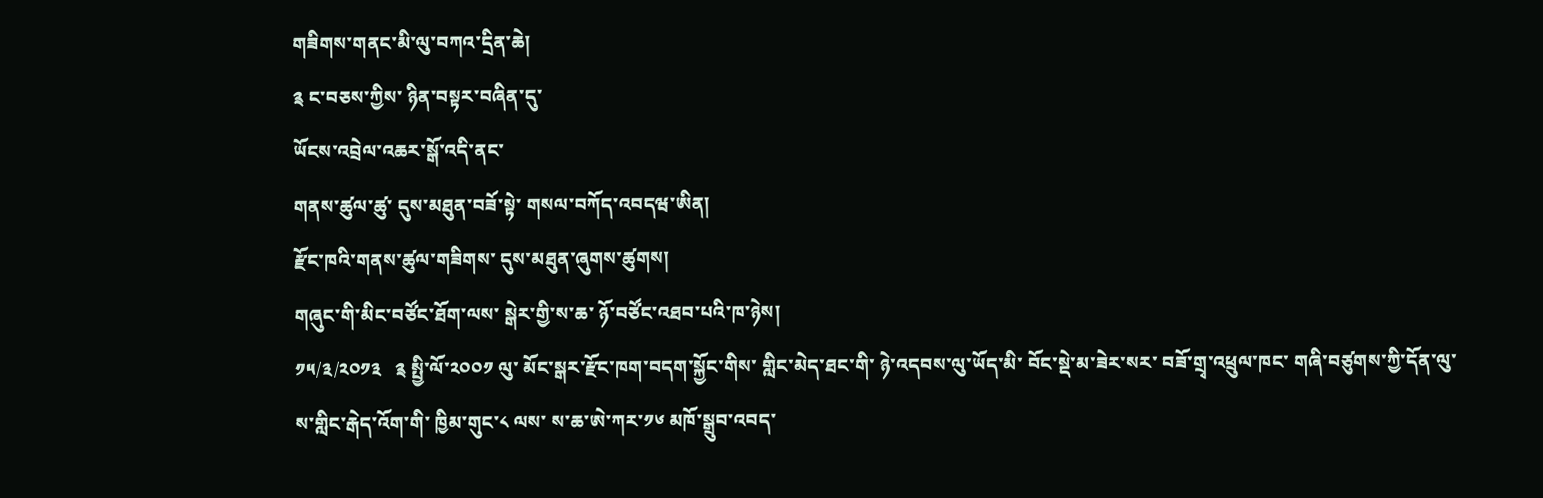གཟིགས་གནང་མི་ལུ་བཀའ་དྲིན་ཆེ།
༉ ང་བཅས་ཀྱིས་ ཉིན་བསྟར་བཞིན་དུ་
ཡོངས་འབྲེལ་འཆར་སྒོ་འདི་ནང་
གནས་ཚུལ་ཚུ་ དུས་མཐུན་བཟོ་སྟེ་ གསལ་བཀོད་འབདཝ་ཨིན།
རྫོང་ཁའི་གནས་ཚུལ་གཟིགས་ དུས་མཐུན་ཞུགས་ཚུགས།
གཞུང་གི་མིང་བཙོང་ཐོག་ལས་ སྒེར་གྱི་ས་ཆ་ ཉོ་བཙོང་འཐབ་པའི་ཁ་ཉེས།
༡༥/༣/༢༠༡༣   ༉ སྤྱི་ལོ་༢༠༠༡ ལུ་ མོང་སྒར་རྫོང་ཁག་བདག་སྐྱོང་གིས་ གླིང་མེད་ཐང་གི་ ཉེ་འདབས་ལུ་ཡོད་མི་ བོང་སྡེ་མ་ཟེར་སར་ བཟོ་གྲྭ་འཕྲུལ་ཁང་ གཞི་བཙུགས་ཀྱི་དོན་ལུ་ ས་གླིང་རྒེད་འོག་གི་ ཁྱིམ་གུང་༨ ལས་ ས་ཆ་ཨེ་ཀར་༡༦ མཁོ་སྒྲུབ་འབད་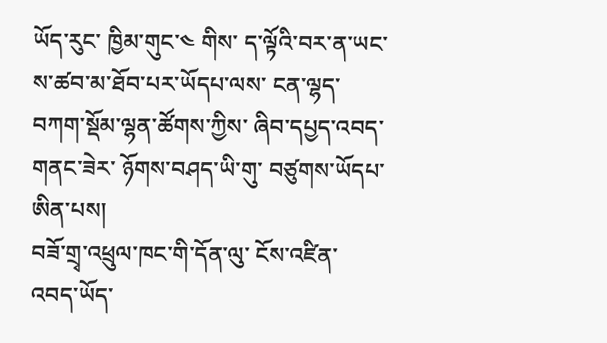ཡོད་རུང་ ཁྱིམ་གུང་༤ གིས་ ད་ལྟོའི་བར་ན་ཡང་ ས་ཚབ་མ་ཐོབ་པར་ཡོདཔ་ལས་ ངན་ལྷད་བཀག་སྡོམ་ལྷན་ཚོགས་ཀྱིས་ ཞིབ་དཔྱད་འབད་གནང་ཟེར་ ཉོགས་བཤད་ཡི་གུ་ བཙུགས་ཡོདཔ་ཨིན་པས།
བཟོ་གྲྭ་འཕྲུལ་ཁང་གི་དོན་ལུ་ ངོས་འཛིན་འབད་ཡོད་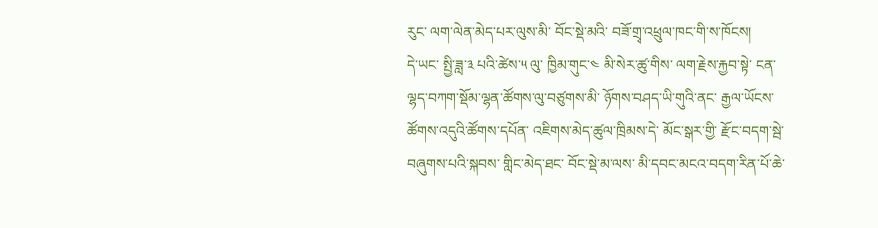རུང་ ལག་ལེན་མེད་པར་ལུས་མི་ བོང་སྡེ་མའི་ བཟོ་གྲྭ་འཕྲུལ་ཁང་གི་ས་ཁོངས།
དེ་ཡང་ སྤྱི་ཟླ་༣ པའི་ཚེས་༥ ལུ་ ཁྱིམ་གུང་༤ མི་སེར་ཚུ་གིས་ ལག་རྗེས་རྐྱབ་སྟེ་ ངན་ལྷད་བཀག་སྡོམ་ལྷན་ཚོགས་ལུ་བཙུགས་མི་ ཉོགས་བཤད་ཡི་གུའི་ནང་ རྒྱལ་ཡོངས་ཚོགས་འདུའི་ཚོགས་དཔོན་ འཇིགས་མེད་ཚུལ་ཁྲིམས་དེ་ མོང་སྒར་གྱི་ རྫོང་བདག་སྦེ་ བཞུགས་པའི་སྐབས་ གླིང་མེད་ཐང་ བོང་སྡེ་མ་ལས་ མི་དབང་མངའ་བདག་རིན་པོ་ཆེ་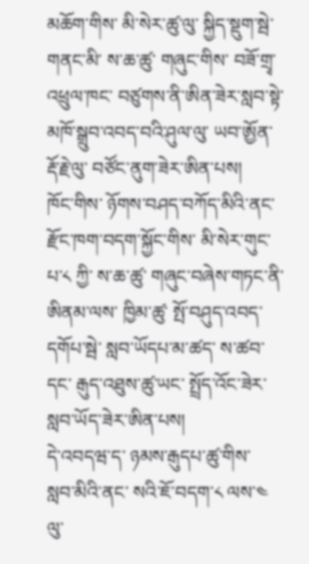མཆོག་གིས་ མི་སེར་ཚུ་ལུ་ སྐྱིད་སྡུག་སྦེ་གནང་མི་ ས་ཆ་ཚུ་ གཞུང་གིས་ བཟོ་གྲྭ་འཕྲུལ་ཁང་ བཙུགས་ནི་ཨིན་ཟེར་སླབ་སྟེ་ མཁོ་སྒྲུབ་འབད་བའི་ཤུལ་ལུ་ ཡབ་ཨྱོན་རྡོ་རྗེ་ལུ་ བཙོང་ནུག་ཟེར་ཨིན་པས།
ཁོང་གིས་ ཉོགས་བཤད་བཀོད་མིའི་ནང་ རྫོང་ཁག་བདག་སྐྱོང་གིས་ མི་སེར་གུང་པ་༨ ཀྱི་ ས་ཆ་ཚུ་ གཞུང་བཞེས་གཏང་ནི་ཨིནམ་ལས་ ཁྱིམ་ཚུ་ སྤོ་བཤུད་འབད་དགོཔ་སྦེ་ སླབ་ཡོདཔ་མ་ཚད་ ས་ཚབ་དང་ རྒུད་འཐུས་ཚུ་ཡང་ སྤྲོད་འོང་ཟེར་ སླབ་ཡོད་ཟེར་ཨིན་པས།
དེ་འབདཝ་ད་ ཉམས་རྒུདཔ་ཚུ་གིས་ སླབ་མིའི་ནང་ སའི་ཇོ་བདག་༨ ལས་༤ ལུ་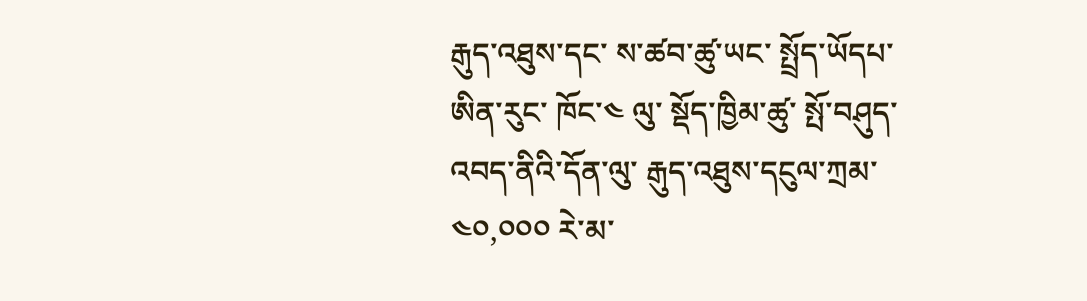རྒུད་འཐུས་དང་ ས་ཚབ་ཚུ་ཡང་ སྤྲོད་ཡོདཔ་ཨིན་རུང་ ཁོང་༤ ལུ་ སྡོད་ཁྱིམ་ཚུ་ སྤོ་བཤུད་འབད་ནིའི་དོན་ལུ་ རྒུད་འཐུས་དངུལ་ཀྲམ་༤༠,༠༠༠ རེ་མ་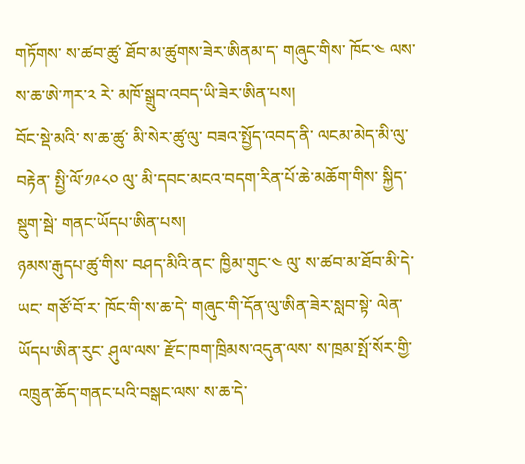གཏོགས་ ས་ཚབ་ཚུ་ ཐོབ་མ་ཚུགས་ཟེར་ཨིནམ་ད་ གཞུང་གིས་ ཁོང་༤ ལས་ ས་ཆ་ཨེ་ཀར་༢ རེ་ མཁོ་སྒྲུབ་འབད་ཡི་ཟེར་ཨིན་པས།
བོང་སྡེ་མའི་ ས་ཆ་ཚུ་ མི་སེར་ཚུ་ལུ་ བཟའ་སྤྱོད་འབད་ནི་ ལངམ་མེད་མི་ལུ་བརྟེན་ སྤྱི་ལོ་༡༩༨༠ ལུ་ མི་དབང་མངའ་བདག་རིན་པོ་ཆེ་མཆོག་གིས་ སྐྱིད་སྡུག་སྦེ་ གནང་ཡོདཔ་ཨིན་པས།
ཉམས་རྒུདཔ་ཚུ་གིས་ བཤད་མིའི་ནང་ ཁྱིམ་གུང་༤ ལུ་ ས་ཚབ་མ་ཐོབ་མི་དེ་ཡང་ གཙོ་བོ་ར་ ཁོང་གི་ས་ཆ་དེ་ གཞུང་གི་དོན་ལུ་ཨིན་ཟེར་སླབ་སྟེ་ ལེན་ཡོདཔ་ཨིན་རུང་ ཤུལ་ལས་ རྫོང་ཁག་ཁྲིམས་འདུན་ལས་ ས་ཁྲམ་སྤོ་སོར་གྱི་ འཁྲུན་ཆོད་གནང་པའི་བསྒང་ལས་ ས་ཆ་དེ་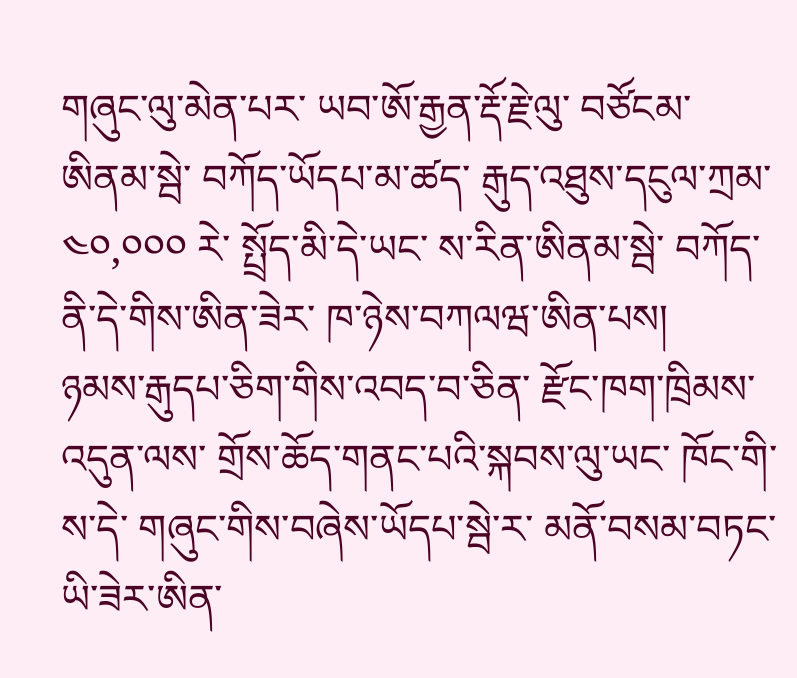གཞུང་ལུ་མེན་པར་ ཡབ་ཨོ་རྒྱན་རྡོ་རྗེ་ལུ་ བཙོངམ་ཨིནམ་སྦེ་ བཀོད་ཡོདཔ་མ་ཚད་ རྒུད་འཐུས་དངུལ་ཀྲམ་༤༠,༠༠༠ རེ་ སྤྲོད་མི་དེ་ཡང་ ས་རིན་ཨིནམ་སྦེ་ བཀོད་ནི་དེ་གིས་ཨིན་ཟེར་ ཁ་ཉེས་བཀལཝ་ཨིན་པས།
ཉམས་རྒུདཔ་ཅིག་གིས་འབད་བ་ཅིན་ རྫོང་ཁག་ཁྲིམས་འདུན་ལས་ གྲོས་ཆོད་གནང་པའི་སྐབས་ལུ་ཡང་ ཁོང་གི་ས་དེ་ གཞུང་གིས་བཞེས་ཡོདཔ་སྦེ་ར་ མནོ་བསམ་བཏང་ཡི་ཟེར་ཨིན་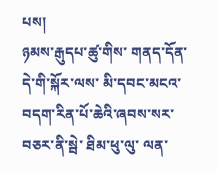པས།
ཉམས་རྒུདཔ་ཚུ་གིས་ གནད་དོན་དེ་གི་སྐོར་ལས་ མི་དབང་མངའ་བདག་རིན་པོ་ཆེའི་ཞབས་སར་ བཅར་ནི་སྦེ་ ཐིམ་ཕུ་ལུ་ ལན་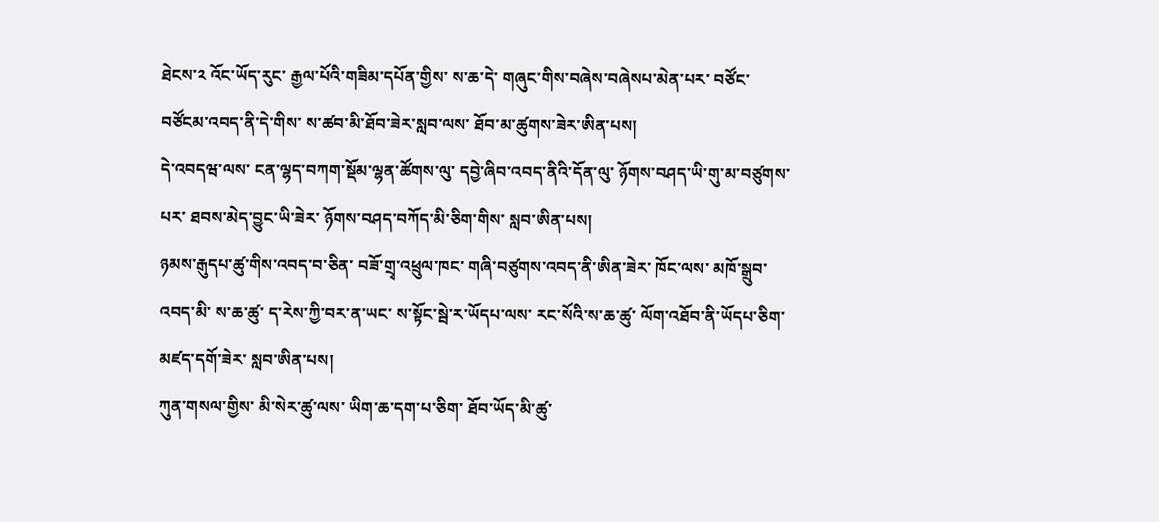ཐེངས་༢ འོང་ཡོད་རུང་ རྒྱལ་པོའི་གཟིམ་དཔོན་གྱིས་ ས་ཆ་དེ་ གཞུང་གིས་བཞེས་བཞེསཔ་མེན་པར་ བཙོང་བཙོངམ་འབད་ནི་དེ་གིས་ ས་ཚབ་མི་ཐོབ་ཟེར་སླབ་ལས་ ཐོབ་མ་ཚུགས་ཟེར་ཨིན་པས།
དེ་འབདཝ་ལས་ ངན་ལྷད་བཀག་སྡོམ་ལྷན་ཚོགས་ལུ་ དབྱེ་ཞིབ་འབད་ནིའི་དོན་ལུ་ ཉོགས་བཤད་ཡི་གུ་མ་བཙུགས་པར་ ཐབས་མེད་བྱུང་ཡི་ཟེར་ ཉོགས་བཤད་བཀོད་མི་ཅིག་གིས་ སླབ་ཨིན་པས།
ཉམས་རྒུདཔ་ཚུ་གིས་འབད་བ་ཅིན་ བཟོ་གྲྭ་འཕྲུལ་ཁང་ གཞི་བཙུགས་འབད་ནི་ཨིན་ཟེར་ ཁོང་ལས་ མཁོ་སྒྲུབ་འབད་མི་ ས་ཆ་ཚུ་ ད་རེས་ཀྱི་བར་ན་ཡང་ ས་སྟོང་སྦེ་ར་ཡོདཔ་ལས་ རང་སོའི་ས་ཆ་ཚུ་ ལོག་འཐོབ་ནི་ཡོདཔ་ཅིག་ མཛད་དགོ་ཟེར་ སླབ་ཨིན་པས།
ཀུན་གསལ་གྱིས་ མི་སེར་ཚུ་ལས་ ཡིག་ཆ་དག་པ་ཅིག་ ཐོབ་ཡོད་མི་ཚུ་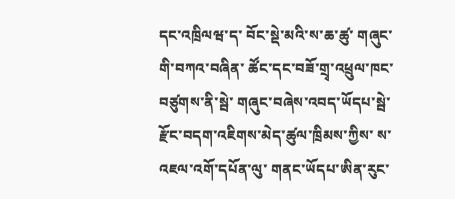དང་འཁྲིལཝ་ད་ བོང་སྡེ་མའི་ས་ཆ་ཚུ་ གཞུང་གི་བཀའ་བཞིན་ ཚོང་དང་བཟོ་གྲྭ་འཕྲུལ་ཁང་བཙུགས་ནི་སྦེ་ གཞུང་བཞེས་འབད་ཡོདཔ་སྦེ་ རྫོང་བདག་འཇིགས་མེད་ཚུལ་ཁྲིམས་ཀྱིས་ ས་འཇལ་འགོ་དཔོན་ལུ་ གནང་ཡོདཔ་ཨིན་རུང་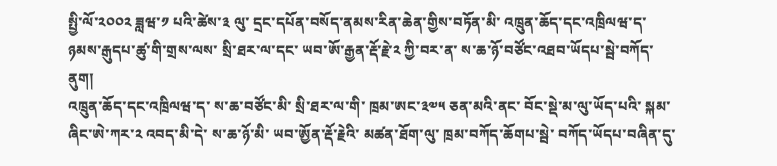སྤྱི་ལོ་༢༠༠༢ ཟླཝ་༡ པའི་ཚེས་༣ ལུ་ དྲང་དཔོན་བསོད་ནམས་རིན་ཆེན་གྱིས་བཏོན་མི་ འཁྲུན་ཆོད་དང་འཁྲིལཝ་ད་ ཉམས་རྒུདཔ་ཚུ་གི་གྲས་ལས་ སྲི་ཐར་ལ་དང་ ཡབ་ཨོ་རྒྱན་རྡོ་རྗེ་༢ ཀྱི་བར་ན་ ས་ཆ་ཉོ་བཙོང་འཐབ་ཡོདཔ་སྦེ་བཀོད་ནུག།
འཁྲུན་ཆོད་དང་འཁྲིལཝ་ད་ ས་ཆ་བཙོང་མི་ སྲི་ཐར་ལ་གི་ ཁྲམ་ཨང་༣༧༥ ཅན་མའི་ནང་ བོང་སྡེ་མ་ལུ་ཡོད་པའི་ སྐམ་ཞིང་ཨེ་ཀར་༢ འབད་མི་དེ་ ས་ཆ་ཉོ་མི་ ཡབ་ཨྱོན་རྡོ་རྗེའི་ མཚན་ཐོག་ལུ་ ཁྲམ་བཀོད་ཆོགཔ་སྦེ་ བཀོད་ཡོདཔ་བཞིན་དུ་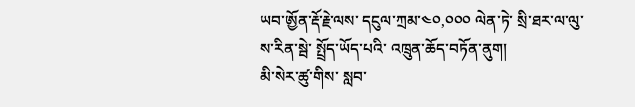ཡབ་ཨྱོན་རྡོ་རྗེ་ལས་ དངུལ་ཀྲམ་༤༠,༠༠༠ ལེན་ཏེ་ སྲི་ཐར་ལ་ལུ་ ས་རིན་སྦེ་ སྤྲོད་ཡོད་པའི་ འཁྲུན་ཆོད་བཏོན་ནུག།
མི་སེར་ཚུ་གིས་ སླབ་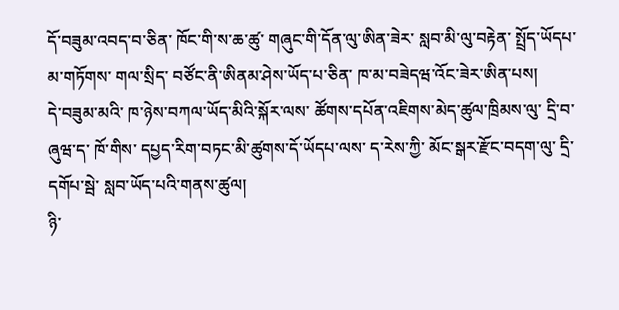དོ་བཟུམ་འབད་བ་ཅིན་ ཁོང་གི་ས་ཆ་ཚུ་ གཞུང་གི་དོན་ལུ་ཨིན་ཟེར་ སླབ་མི་ལུ་བརྟེན་ སྤྲོད་ཡོདཔ་མ་གཏོགས་ གལ་སྲིད་ བཙོང་ནི་ཨིནམ་ཤེས་ཡོད་པ་ཅིན་ ཁ་མ་བཟེདཝ་འོང་ཟེར་ཨིན་པས།
དེ་བཟུམ་མའི་ ཁ་ཉེས་བཀལ་ཡོད་མིའི་སྐོར་ལས་ ཚོགས་དཔོན་འཇིགས་མེད་ཚུལ་ཁྲིམས་ལུ་ དྲི་བ་ཞུཝ་ད་ ཁོ་གིས་ དཔྱད་རིག་བཏང་མི་ཚུགས་དོ་ཡོདཔ་ལས་ ད་རེས་ཀྱི་ མོང་སྒར་རྫོང་བདག་ལུ་ དྲི་དགོཔ་སྦེ་ སླབ་ཡོད་པའི་གནས་ཚུལ།
ཉི་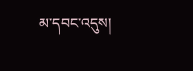མ་དབང་འདུས།